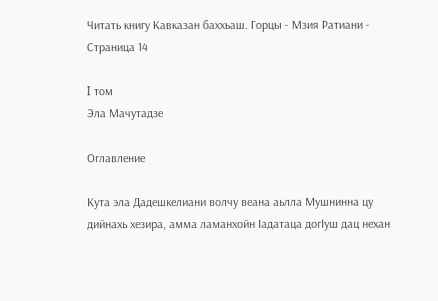Читать книгу Кавказан баххьаш. Горцы - Мзия Ратиани - Страница 14

I том
Эла Мачутадзе

Оглавление

Кута эла Дадешкелиани волчу веана аьлла Мушнинна цу дийнахь хезира, амма ламанхойн Iадатаца догIуш дац нехан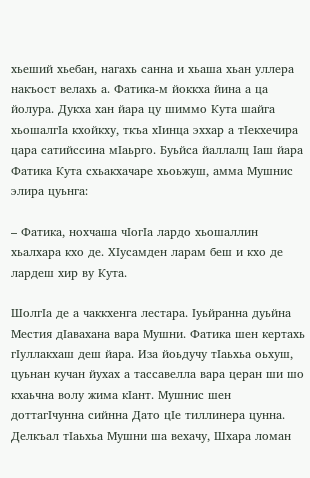хьеший хьебан, нагахь санна и хьаша хьан уллера накъост велахь а. Фатика-м йоккха йина а ца йолура. Дукха хан йара цу шиммо Кута шайга хьошалгIа кхойкху, ткъа хIинца эххар а тIекхечира цара сатийссина мIаьрго. Буьйса йаллалц Iаш йара Фатика Кута схьакхачаре хьоьжуш, амма Мушнис элира цуьнга:

– Фатика, нохчаша чIогIа лардо хьошаллин хьалхара кхо де. ХIусамден ларам беш и кхо де лардеш хир ву Кута.

ШолгIа де а чаккхенга лестара. Iуьйранна дуьйна Местия дIавахана вара Мушни. Фатика шен кертахь гIуллакхаш деш йара. Иза йоьдучу тIаьхьа оьхуш, цуьнан кучан йухах а тассавелла вара церан ши шо кхаьчна волу жима кIант. Мушнис шен доттагIчунна сийнна Дато цIе тиллинера цунна. Делкъал тIаьхьа Мушни ша вехачу, Шхара ломан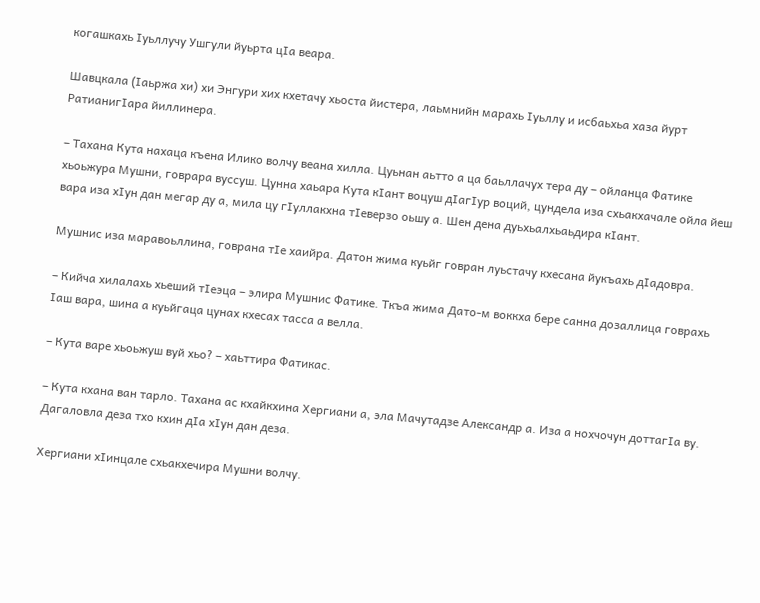когашкахь Iуьллучу Ушгули йуьрта цIа веара.

Шавцкала (Iаьржа хи) хи Энгури хих кхетачу хьоста йистера, лаьмнийн марахь Iуьллу и исбаьхьа хаза йурт РатианигIара йиллинера.

– Тахана Кута нахаца къена Илико волчу веана хилла. Цуьнан аьтто а ца баьллачух тера ду – ойланца Фатике хьоьжура Мушни, говрара вуссуш. Цунна хаьара Кута кIант воцуш дIагIур воций, цундела иза схьакхачале ойла йеш вара иза хIун дан мегар ду а, мила цу гIуллакхна тIеверзо оьшу а. Шен дена дуьхьалхьаьдира кIант.

Мушнис иза маравоьллина, говрана тIе хаийра. Датон жима куьйг говран луьстачу кхесана йукъахь дIадовра.

– Кийча хилалахь хьеший тIеэца – элира Мушнис Фатике. Ткъа жима Дато-м воккха бере санна дозаллица говрахь Iаш вара, шина а куьйгаца цунах кхесах тасса а велла.

– Кута варе хьоьжуш вуй хьо? – хаьттира Фатикас.

– Кута кхана ван тарло. Тахана ас кхайкхина Хергиани а, эла Мачутадзе Александр а. Иза а нохчочун доттагIа ву. Дагаловла деза тхо кхин дIа хIун дан деза.

Хергиани хIинцале схьакхечира Мушни волчу.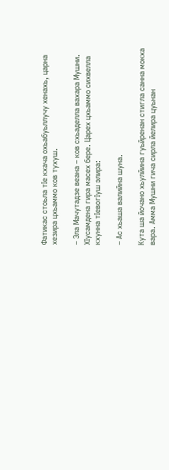Фатикас стоьла тIе кхача охьабуьллучу хенахь, царна хезира цхьаммо ков тухуш.

– Эла Мачутадзе веана – ков схьаделла вахара Мушни. ХIусамдена гира масех бере. Царех цхьаммо сихвелла кхунна тIевогIуш элира:

– Ас хьаша валийна шуна.

Кута ша йочано хьулйина гуьйренан стигла санна мокха вара. Амма Мушни гича сирла йелира цуьнан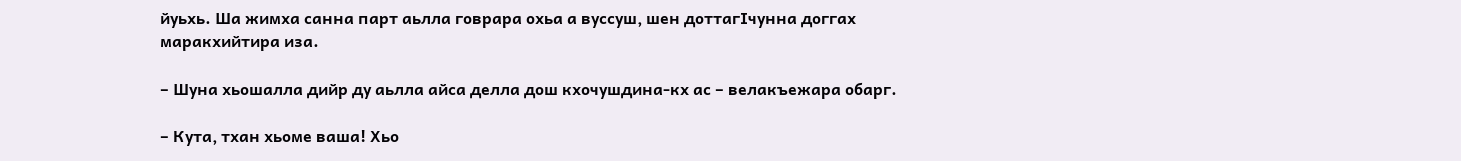йуьхь. Ша жимха санна парт аьлла говрара охьа а вуссуш, шен доттагIчунна доггах маракхийтира иза.

– Шуна хьошалла дийр ду аьлла айса делла дош кхочушдина-кх ас – велакъежара обарг.

– Кута, тхан хьоме ваша! Хьо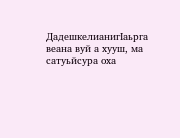ДадешкелианигIаьрга веана вуй а хууш, ма сатуьйсура оха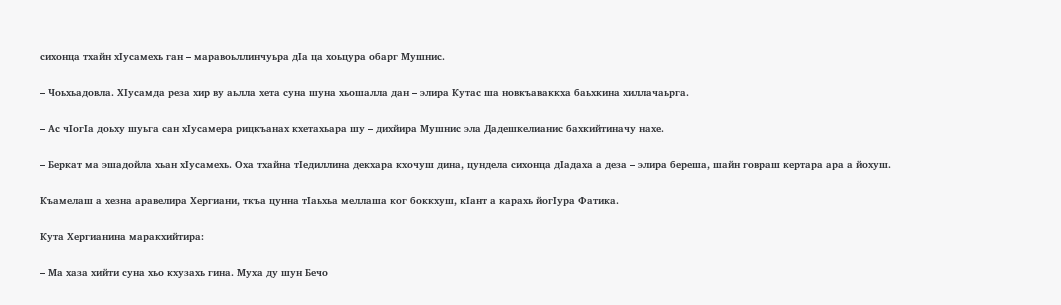сихонца тхайн хIусамехь ган – маравоьллинчуьра дIа ца хоьцура обарг Мушнис.

– Чоьхьадовла. ХIусамда реза хир ву аьлла хета суна шуна хьошалла дан – элира Кутас ша новкъаваккха баьхкина хиллачаьрга.

– Ас чIогIа доьху шуьга сан хIусамера рицкъанах кхетахьара шу – дихйира Мушнис эла Дадешкелианис бахкийтиначу нахе.

– Беркат ма эшадойла хьан хIусамехь. Оха тхайна тIедиллина декхара кхочуш дина, цундела сихонца дIадаха а деза – элира береша, шайн говраш кертара ара а йохуш.

Къамелаш а хезна аравелира Хергиани, ткъа цунна тIаьхьа меллаша ког боккхуш, кIант а карахь йогIура Фатика.

Кута Хергианина маракхийтира:

– Ма хаза хийти суна хьо кхузахь гина. Муха ду шун Бечо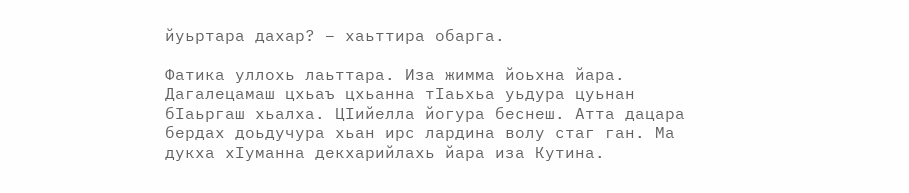йуьртара дахар? – хаьттира обарга.

Фатика уллохь лаьттара. Иза жимма йоьхна йара. Дагалецамаш цхьаъ цхьанна тIаьхьа уьдура цуьнан бIаьргаш хьалха. ЦIийелла йогура беснеш. Атта дацара бердах доьдучура хьан ирс лардина волу стаг ган. Ма дукха хIуманна декхарийлахь йара иза Кутина.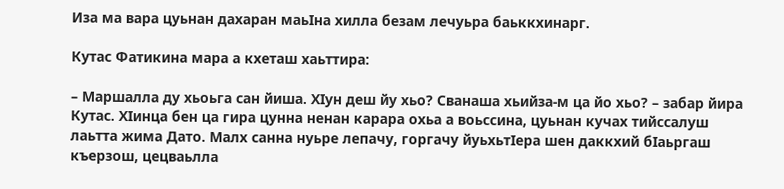Иза ма вара цуьнан дахаран маьIна хилла безам лечуьра баьккхинарг.

Кутас Фатикина мара а кхеташ хаьттира:

– Маршалла ду хьоьга сан йиша. ХIун деш йу хьо? Сванаша хьийза-м ца йо хьо? – забар йира Кутас. ХIинца бен ца гира цунна ненан карара охьа а воьссина, цуьнан кучах тийссалуш лаьтта жима Дато. Малх санна нуьре лепачу, горгачу йуьхьтIера шен даккхий бIаьргаш къерзош, цецваьлла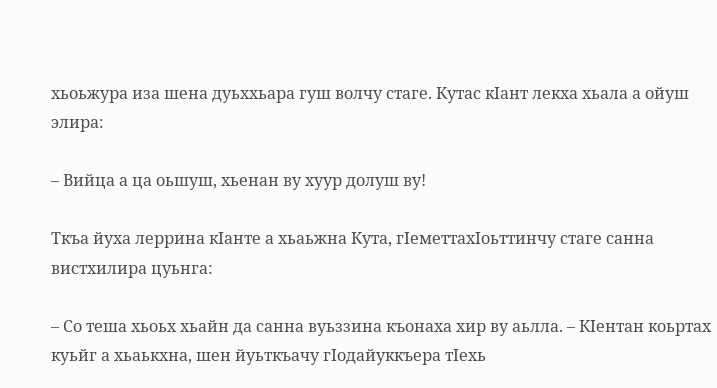хьоьжура иза шена дуьххьара гуш волчу стаге. Кутас кIант лекха хьала а ойуш элира:

– Вийца а ца оьшуш, хьенан ву хуур долуш ву!

Ткъа йуха леррина кIанте а хьаьжна Кута, гIеметтахIоьттинчу стаге санна вистхилира цуьнга:

– Со теша хьоьх хьайн да санна вуьззина къонаха хир ву аьлла. – КIентан коьртах куьйг а хьаькхна, шен йуьткъачу гIодайуккъера тIехь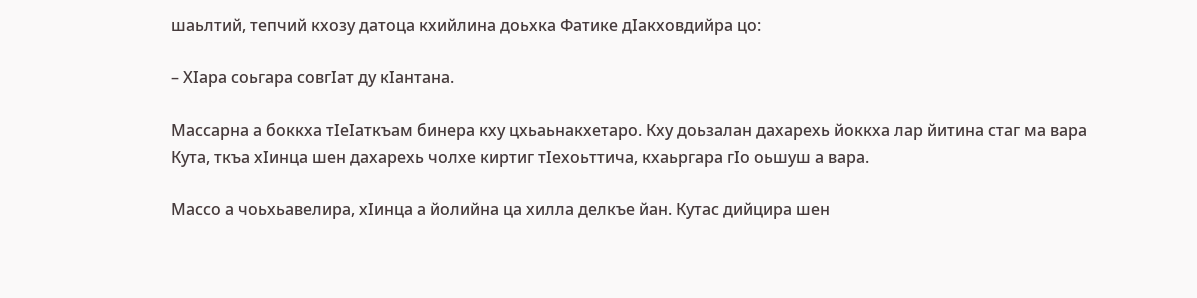шаьлтий, тепчий кхозу датоца кхийлина доьхка Фатике дIакховдийра цо:

– ХIара соьгара совгIат ду кIантана.

Массарна а боккха тIеIаткъам бинера кху цхьаьнакхетаро. Кху доьзалан дахарехь йоккха лар йитина стаг ма вара Кута, ткъа хIинца шен дахарехь чолхе киртиг тIехоьттича, кхаьргара гIо оьшуш а вара.

Массо а чоьхьавелира, хIинца а йолийна ца хилла делкъе йан. Кутас дийцира шен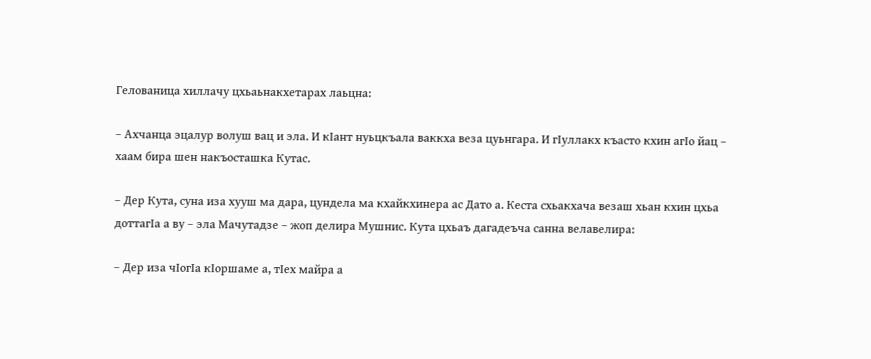Гелованица хиллачу цхьаьнакхетарах лаьцна:

– Ахчанца эцалур волуш вац и эла. И кIант нуьцкъала ваккха веза цуьнгара. И гIуллакх къасто кхин агIо йац – хаам бира шен накъосташка Кутас.

– Дер Кута, суна иза хууш ма дара, цундела ма кхайкхинера ас Дато а. Кеста схьакхача везаш хьан кхин цхьа доттагIа а ву – эла Мачутадзе – жоп делира Мушнис. Кута цхьаъ дагадеъча санна велавелира:

– Дер иза чIогIа кIоршаме а, тIех майра а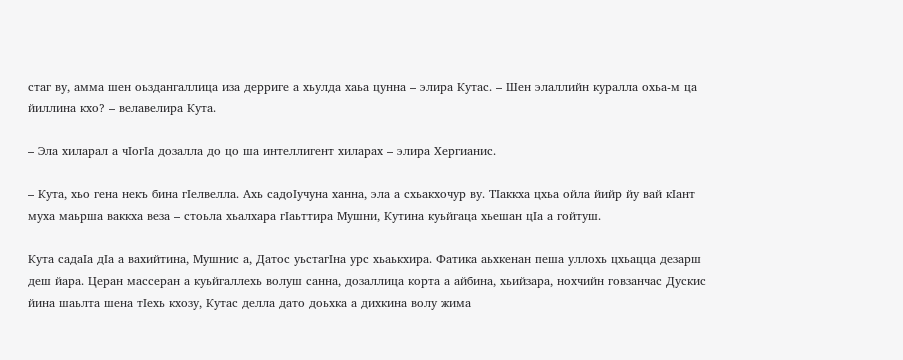стаг ву, амма шен оьздангаллица иза дерриге а хьулда хаьа цунна – элира Кутас. – Шен элаллийн куралла охьа-м ца йиллина кхо? – велавелира Кута.

– Эла хиларал а чIогIа дозалла до цо ша интеллигент хиларах – элира Хергианис.

– Кута, хьо гена некъ бина гIелвелла. Ахь садоIучуна ханна, эла а схьакхочур ву. ТIаккха цхьа ойла йийр йу вай кIант муха маьрша ваккха веза – стоьла хьалхара гIаьттира Мушни, Кутина куьйгаца хьешан цIа а гойтуш.

Кута садаIа дIа а вахийтина, Мушнис а, Датос уьстагIна урс хьаькхира. Фатика аьхкенан пеша уллохь цхьацца дезарш деш йара. Церан массеран а куьйгаллехь волуш санна, дозаллица корта а айбина, хьийзара, нохчийн говзанчас Дускис йина шаьлта шена тIехь кхозу, Кутас делла дато доьхка а дихкина волу жима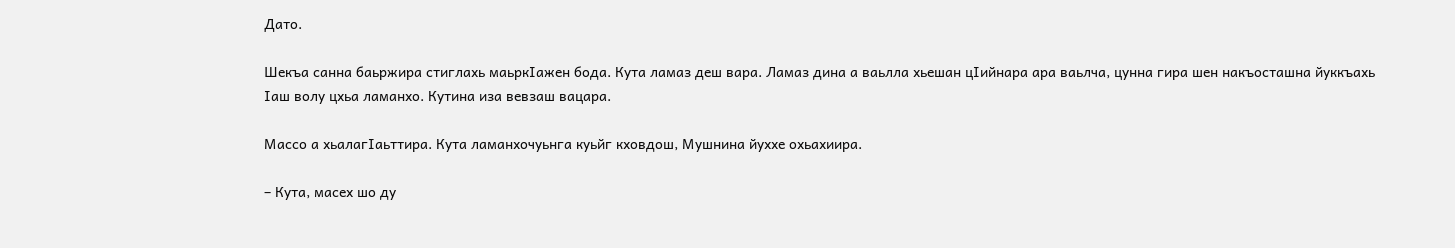Дато.

Шекъа санна баьржира стиглахь маьркIажен бода. Кута ламаз деш вара. Ламаз дина а ваьлла хьешан цIийнара ара ваьлча, цунна гира шен накъосташна йуккъахь Iаш волу цхьа ламанхо. Кутина иза вевзаш вацара.

Массо а хьалагIаьттира. Кута ламанхочуьнга куьйг кховдош, Мушнина йуххе охьахиира.

– Кута, масех шо ду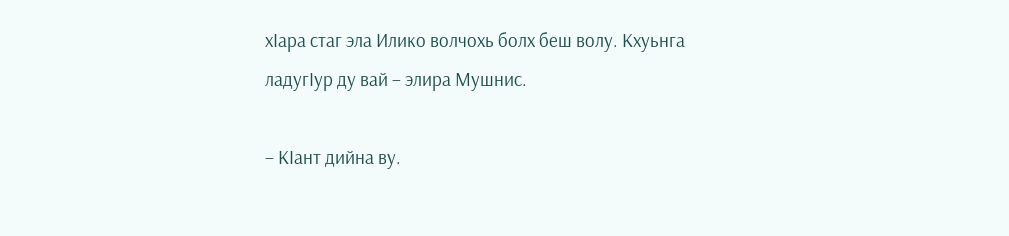хIара стаг эла Илико волчохь болх беш волу. Кхуьнга ладугIур ду вай – элира Мушнис.

– КIант дийна ву.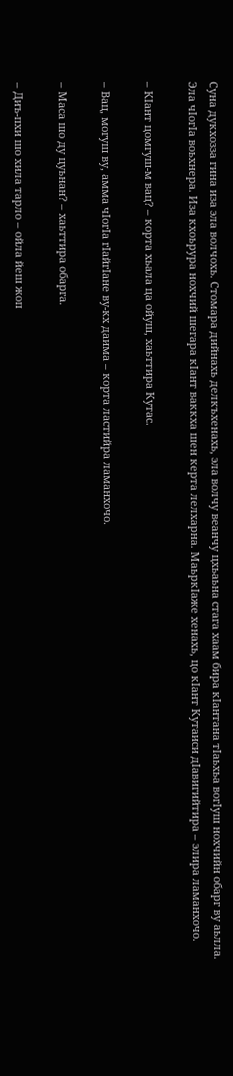Суна дукхозза гина иза эла волчохь. Стомара дийнахь делкъхенахь, эла волчу веанчу цхьаьна стага хаам бира кIантана тIаьхьа вогIуш нохчийн обарг ву аьлла. Эла чIогIа воьхнера. Иза кхоьрура нохчий шегара кIант ваккха шен керта лелхарна. МаьркIаже хенахь, цо кIант Кутаиси дIавигийтира – элира ламанхочо.

– КIант цомгуш-м вац? – корта хьала ца ойуш, хаьттира Кутас.

– Вац, могуш ву, амма чIогIа гIайгIане ву-кх даима – корта ластийра ламанхочо.

– Маса шо ду цуьнан? – хаьттира обарга.

– Диъ-пхи шо хила тарло – ойла йеш жоп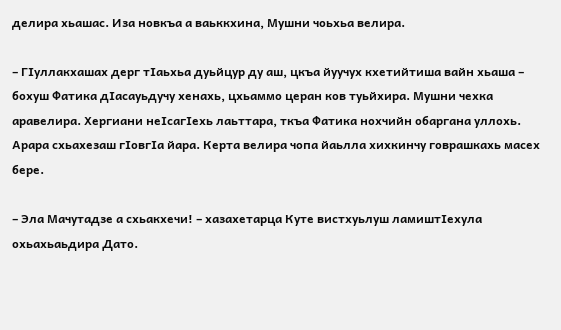делира хьашас. Иза новкъа а ваьккхина, Мушни чоьхьа велира.

– ГIуллакхашах дерг тIаьхьа дуьйцур ду аш, цкъа йуучух кхетийтиша вайн хьаша – бохуш Фатика дIасауьдучу хенахь, цхьаммо церан ков туьйхира. Мушни чехка аравелира. Хергиани неIсагIехь лаьттара, ткъа Фатика нохчийн обаргана уллохь. Арара схьахезаш гIовгIа йара. Керта велира чопа йаьлла хихкинчу говрашкахь масех бере.

– Эла Мачутадзе а схьакхечи! – хазахетарца Куте вистхуьлуш ламиштIехула охьахьаьдира Дато.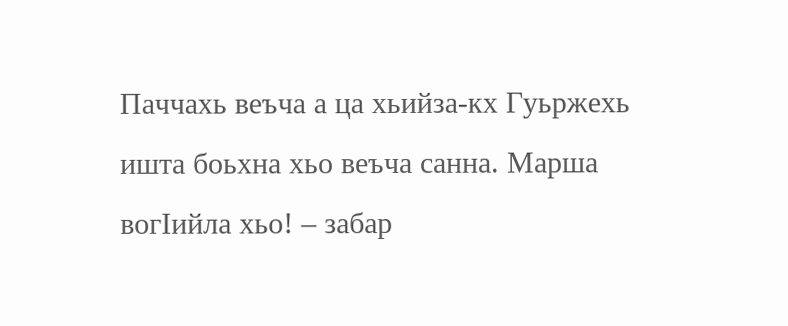Паччахь веъча а ца хьийза-кх Гуьржехь ишта боьхна хьо веъча санна. Марша вогIийла хьо! – забар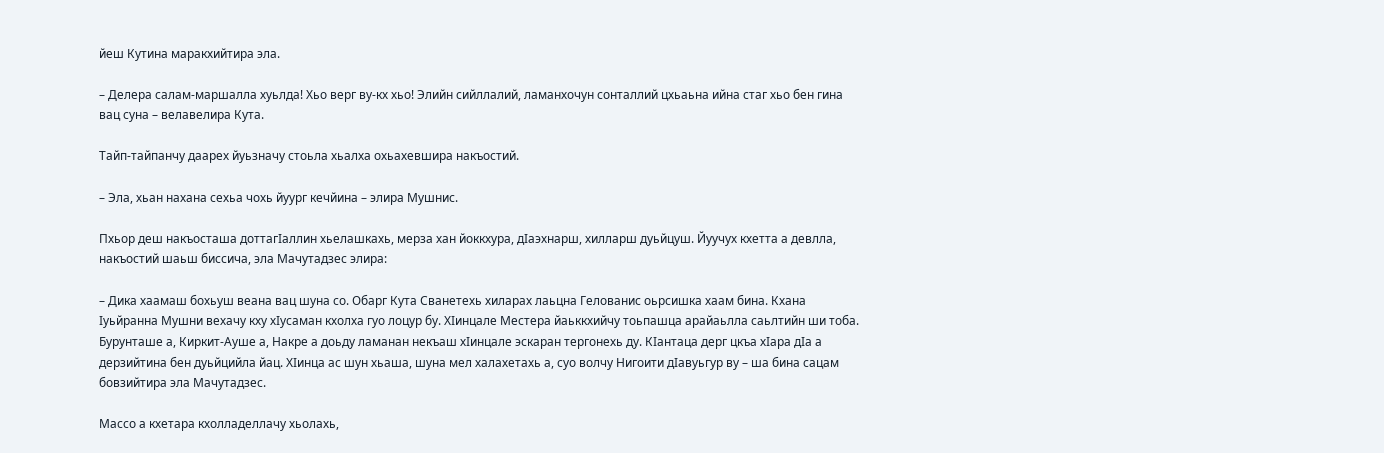йеш Кутина маракхийтира эла.

– Делера салам-маршалла хуьлда! Хьо верг ву-кх хьо! Элийн сийллалий, ламанхочун сонталлий цхьаьна ийна стаг хьо бен гина вац суна – велавелира Кута.

Тайп-тайпанчу даарех йуьзначу стоьла хьалха охьахевшира накъостий.

– Эла, хьан нахана сехьа чохь йуург кечйина – элира Мушнис.

Пхьор деш накъосташа доттагIаллин хьелашкахь, мерза хан йоккхура, дIаэхнарш, хилларш дуьйцуш. Йуучух кхетта а девлла, накъостий шаьш биссича, эла Мачутадзес элира:

– Дика хаамаш бохьуш веана вац шуна со. Обарг Кута Сванетехь хиларах лаьцна Гелованис оьрсишка хаам бина. Кхана Iуьйранна Мушни вехачу кху хIусаман кхолха гуо лоцур бу. ХIинцале Местера йаьккхийчу тоьпашца арайаьлла саьлтийн ши тоба. Бурунташе а, Киркит-Ауше а, Накре а доьду ламанан некъаш хIинцале эскаран тергонехь ду. КIантаца дерг цкъа хIара дIа а дерзийтина бен дуьйцийла йац. ХIинца ас шун хьаша, шуна мел халахетахь а, суо волчу Нигоити дIавуьгур ву – ша бина сацам бовзийтира эла Мачутадзес.

Массо а кхетара кхолладеллачу хьолахь,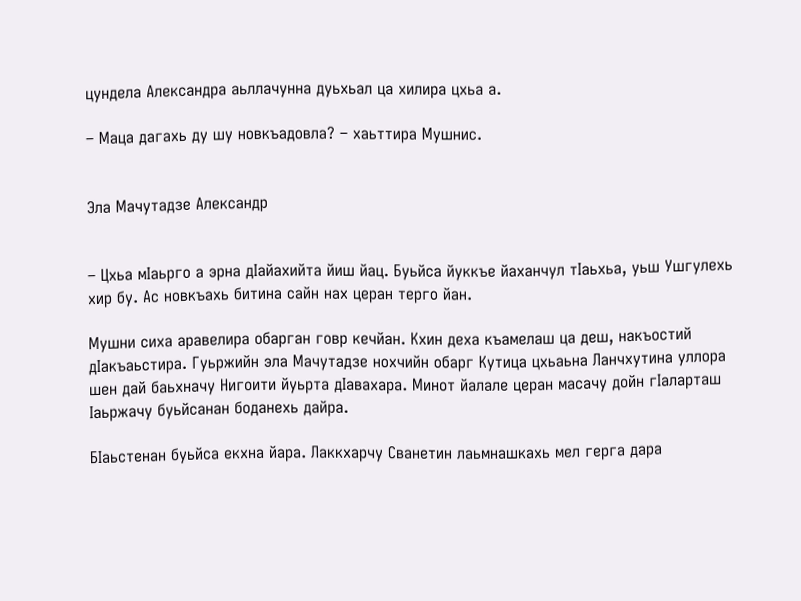цундела Александра аьллачунна дуьхьал ца хилира цхьа а.

– Маца дагахь ду шу новкъадовла? – хаьттира Мушнис.


Эла Мачутадзе Александр


– Цхьа мIаьрго а эрна дIайахийта йиш йац. Буьйса йуккъе йаханчул тIаьхьа, уьш Ушгулехь хир бу. Ас новкъахь битина сайн нах церан терго йан.

Мушни сиха аравелира обарган говр кечйан. Кхин деха къамелаш ца деш, накъостий дIакъаьстира. Гуьржийн эла Мачутадзе нохчийн обарг Кутица цхьаьна Ланчхутина уллора шен дай баьхначу Нигоити йуьрта дIавахара. Минот йалале церан масачу дойн гIаларташ Iаьржачу буьйсанан боданехь дайра.

БIаьстенан буьйса екхна йара. Лаккхарчу Сванетин лаьмнашкахь мел герга дара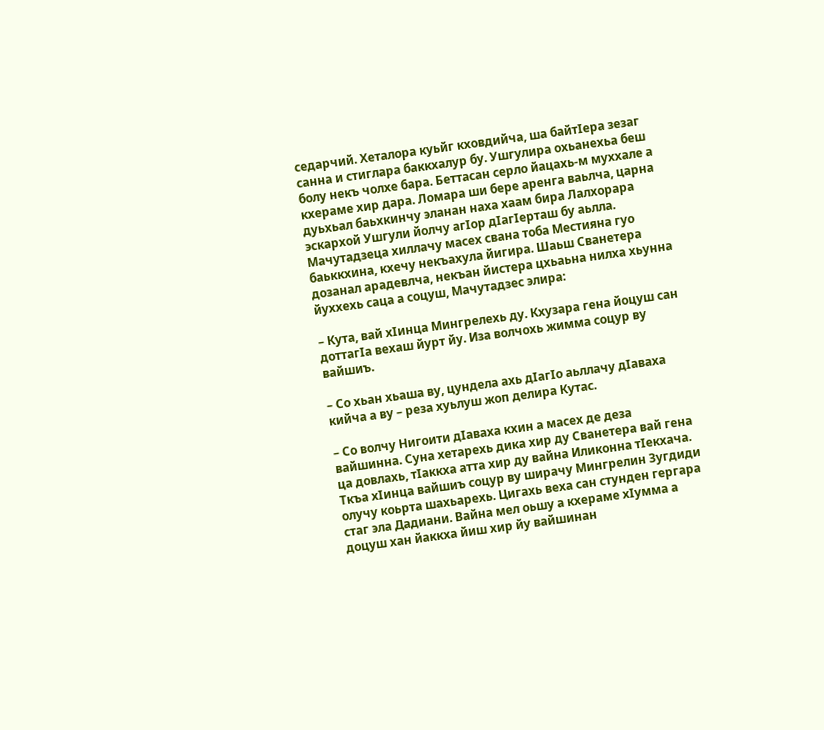седарчий. Хеталора куьйг кховдийча, ша байтIера зезаг санна и стиглара баккхалур бу. Ушгулира охьанехьа беш болу некъ чолхе бара. Беттасан серло йацахь-м муххале а кхераме хир дара. Ломара ши бере аренга ваьлча, царна дуьхьал баьхкинчу эланан наха хаам бира Лалхорара эскархой Ушгули йолчу агIор дIагIерташ бу аьлла. Мачутадзеца хиллачу масех свана тоба Местияна гуо баьккхина, кхечу некъахула йигира. Шаьш Сванетера дозанал арадевлча, некъан йистера цхьаьна нилха хьунна йуххехь саца а соцуш, Мачутадзес элира:

– Кута, вай хIинца Мингрелехь ду. Кхузара гена йоцуш сан доттагIа вехаш йурт йу. Иза волчохь жимма соцур ву вайшиъ.

– Со хьан хьаша ву, цундела ахь дIагIо аьллачу дIаваха кийча а ву – реза хуьлуш жоп делира Кутас.

– Со волчу Нигоити дIаваха кхин а масех де деза вайшинна. Суна хетарехь дика хир ду Сванетера вай гена ца довлахь, тIаккха атта хир ду вайна Иликонна тIекхача. Ткъа хIинца вайшиъ соцур ву ширачу Мингрелин Зугдиди олучу коьрта шахьарехь. Цигахь веха сан стунден гергара стаг эла Дадиани. Вайна мел оьшу а кхераме хIумма а доцуш хан йаккха йиш хир йу вайшинан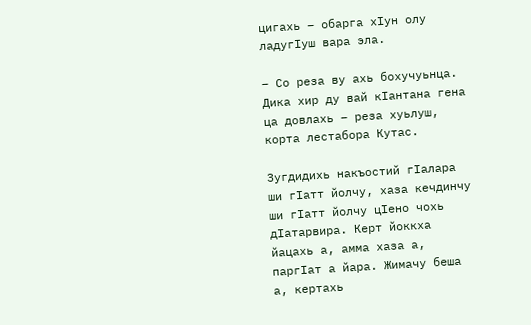цигахь – обарга хIун олу ладугIуш вара эла.

– Со реза ву ахь бохучуьнца. Дика хир ду вай кIантана гена ца довлахь – реза хуьлуш, корта лестабора Кутас.

Зугдидихь накъостий гIалара ши гIатт йолчу, хаза кечдинчу ши гIатт йолчу цIено чохь дIатарвира. Керт йоккха йацахь а, амма хаза а, паргIат а йара. Жимачу беша а, кертахь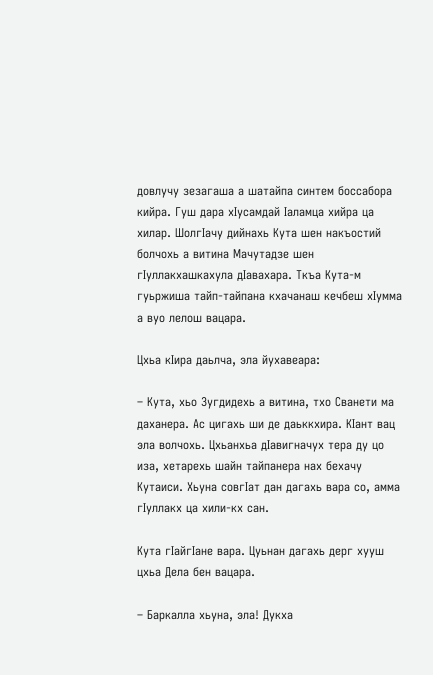довлучу зезагаша а шатайпа синтем боссабора кийра. Гуш дара хIусамдай Iаламца хийра ца хилар. ШолгIачу дийнахь Кута шен накъостий болчохь а витина Мачутадзе шен гIуллакхашкахула дIавахара. Ткъа Кута-м гуьржиша тайп-тайпана кхачанаш кечбеш хIумма а вуо лелош вацара.

Цхьа кIира даьлча, эла йухавеара:

– Кута, хьо Зугдидехь а витина, тхо Сванети ма даханера. Ас цигахь ши де даьккхира. КIант вац эла волчохь. Цхьанхьа дIавигначух тера ду цо иза, хетарехь шайн тайпанера нах бехачу Кутаиси. Хьуна совгIат дан дагахь вара со, амма гIуллакх ца хили-кх сан.

Кута гIайгIане вара. Цуьнан дагахь дерг хууш цхьа Дела бен вацара.

– Баркалла хьуна, эла! Дукха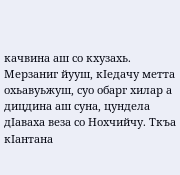качвина аш со кхузахь. Мерзаниг йууш, кIедачу метта охьавуьжуш, суо обарг хилар а дицдина аш суна, цундела дIаваха веза со Нохчийчу. Ткъа кIантана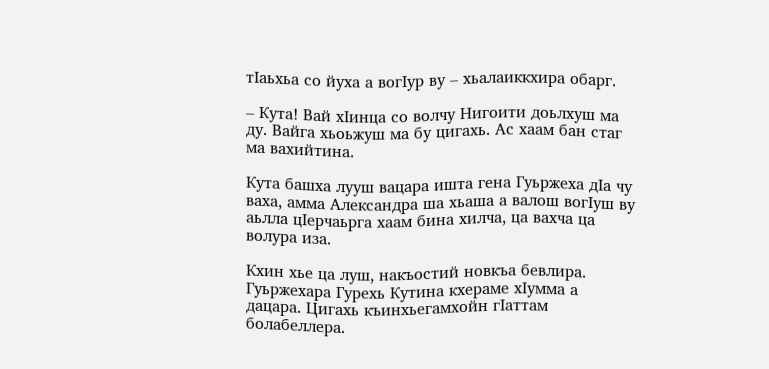тIаьхьа со йуха а вогIур ву – хьалаиккхира обарг.

– Кута! Вай хIинца со волчу Нигоити доьлхуш ма ду. Вайга хьоьжуш ма бу цигахь. Ас хаам бан стаг ма вахийтина.

Кута башха лууш вацара ишта гена Гуьржеха дIа чу ваха, амма Александра ша хьаша а валош вогIуш ву аьлла цIерчаьрга хаам бина хилча, ца вахча ца волура иза.

Кхин хье ца луш, накъостий новкъа бевлира. Гуьржехара Гурехь Кутина кхераме хIумма а дацара. Цигахь къинхьегамхойн гIаттам болабеллера.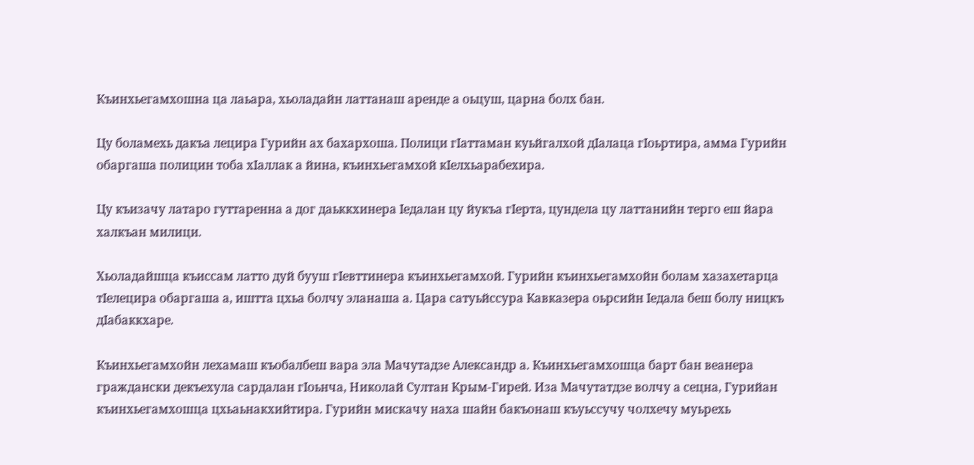Къинхьегамхошна ца лаьара, хьоладайн латтанаш аренде а оьцуш, царна болх бан.

Цу боламехь дакъа лецира Гурийн ах бахархоша. Полици гIаттаман куьйгалхой дIалаца гIоьртира, амма Гурийн обаргаша полицин тоба хIаллак а йина, къинхьегамхой кIелхьарабехира.

Цу къизачу латаро гуттаренна а дог даьккхинера Iедалан цу йукъа гIерта, цундела цу латтанийн терго еш йара халкъан милици.

Хьоладайшца къиссам латто дуй бууш гIевттинера къинхьегамхой. Гурийн къинхьегамхойн болам хазахетарца тIелецира обаргаша а, иштта цхьа болчу эланаша а. Цара сатуьйссура Кавказера оьрсийн Iедала беш болу ницкъ дIабаккхаре.

Къинхьегамхойн лехамаш къобалбеш вара эла Мачутадзе Александр а. Къинхьегамхошца барт бан веанера граждански декъехула сардалан гIоьнча, Николай Султан Крым-Гирей. Иза Мачутатдзе волчу а сецна, Гурийан къинхьегамхошца цхьаьнакхийтира. Гурийн мискачу наха шайн бакъонаш къуьссучу чолхечу муьрехь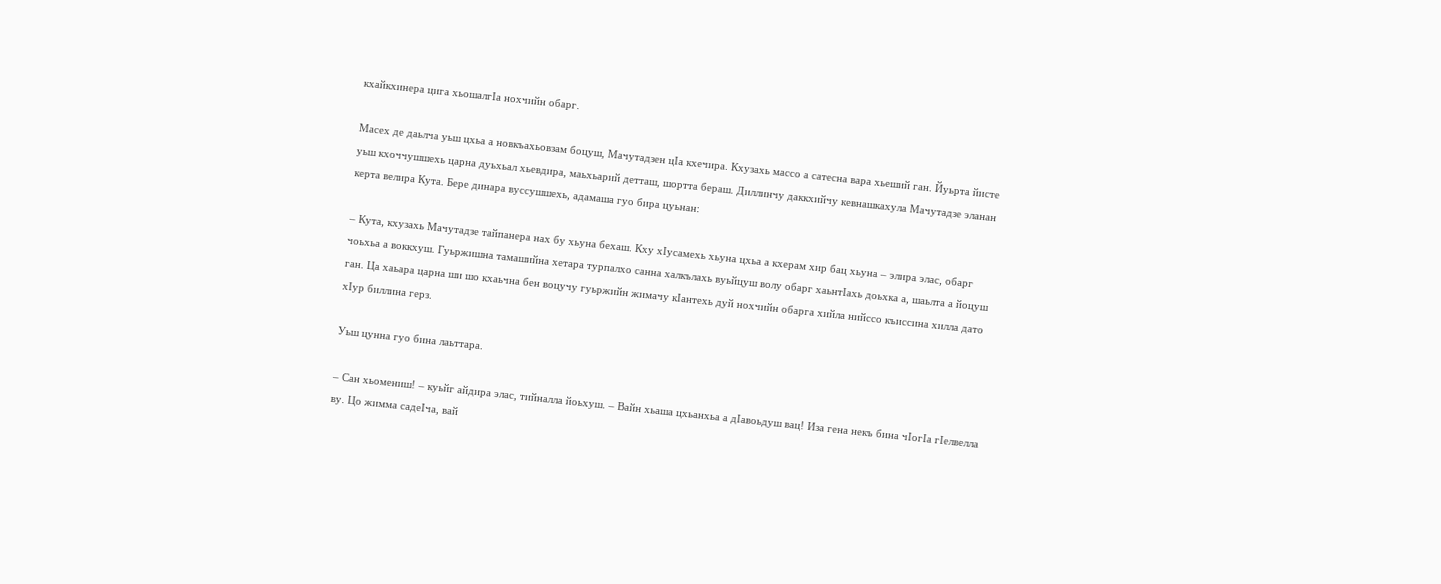кхайкхинера цига хьошалгIа нохчийн обарг.

Масех де даьлча уьш цхьа а новкъахьовзам боцуш, Мачутадзен цIа кхечира. Кхузахь массо а сатесна вара хьеший ган. Йуьрта йисте уьш кхоччушшехь царна дуьхьал хьевдира, маьхьарий детташ, шортта бераш. Диллинчу даккхийчу кевнашкахула Мачутадзе эланан керта велира Кута. Бере динара вуссушшехь, адамаша гуо бира цуьнан:

– Кута, кхузахь Мачутадзе тайпанера нах бу хьуна бехаш. Кху хIусамехь хьуна цхьа а кхерам хир бац хьуна – элира элас, обарг чоьхьа а воккхуш. Гуьржишна тамашийна хетара турпалхо санна халкълахь вуьйцуш волу обарг хаьнтIахь доьхка а, шаьлта а йоцуш ган. Ца хаьара царна ши шо кхаьчна бен воцучу гуьржийн жимачу кIантехь дуй нохчийн обарга хийла нийссо къиссина хилла дато хIур биллина герз.

Уьш цунна гуо бина лаьттара.

– Сан хьомениш! – куьйг айдира элас, тийналла йоьхуш. – Вайн хьаша цхьанхьа а дIавоьдуш вац! Иза гена некъ бина чIогIа гIелвелла ву. Цо жимма садеIча, вай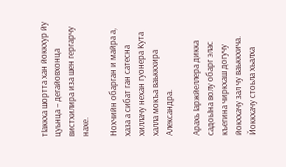тIаккха шортта хан йоккхур йу цуьнца – дегайовхонца вистхилира иза шен гергарчу нахе.

Нохчийн обарган и майра а, хаза а сибат ган сатесна хиллачу нехан гуонера Кута халла мокъа ваьккхира Александра.

Арахь Iаржйеллера дикка садоьIна волу обарг элас къегина чиркхаш догучу йокххачу зал чу ваьккхича. Йоккхачу стоьла хьалха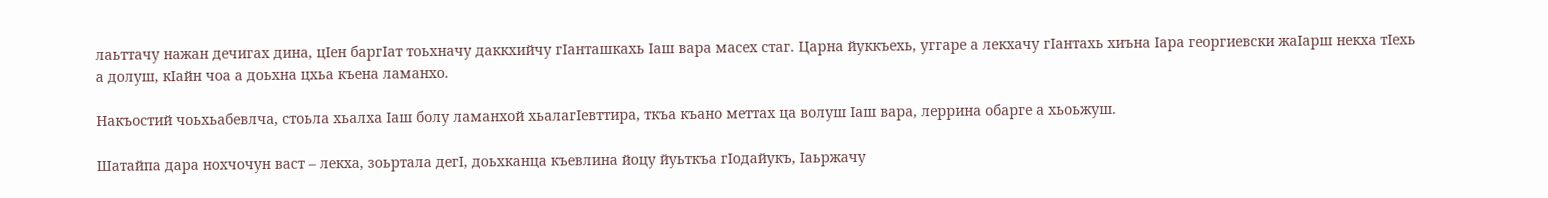лаьттачу нажан дечигах дина, цIен баргIат тоьхначу даккхийчу гIанташкахь Iаш вара масех стаг. Царна йуккъехь, уггаре а лекхачу гIантахь хиъна Iара георгиевски жаIарш некха тIехь а долуш, кIайн чоа а доьхна цхьа къена ламанхо.

Накъостий чоьхьабевлча, стоьла хьалха Iаш болу ламанхой хьалагIевттира, ткъа къано меттах ца волуш Iаш вара, леррина обарге а хьоьжуш.

Шатайпа дара нохчочун васт – лекха, зоьртала дегI, доьхканца къевлина йоцу йуьткъа гIодайукъ, Iаьржачу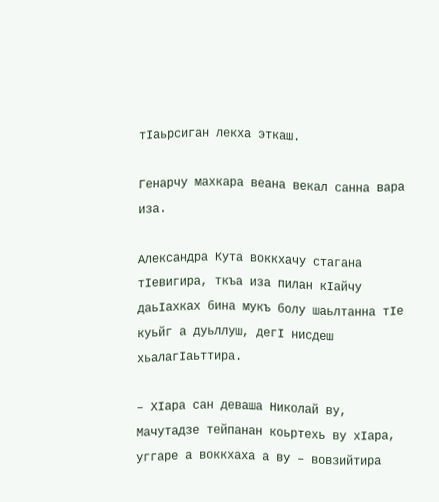тIаьрсиган лекха эткаш.

Генарчу махкара веана векал санна вара иза.

Александра Кута воккхачу стагана тIевигира, ткъа иза пилан кIайчу даьIахках бина мукъ болу шаьлтанна тIе куьйг а дуьллуш, дегI нисдеш хьалагIаьттира.

– ХIара сан деваша Николай ву, Мачутадзе тейпанан коьртехь ву хIара, уггаре а воккхаха а ву – вовзийтира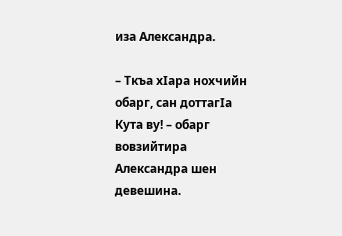иза Александра.

– Ткъа хIара нохчийн обарг, сан доттагIа Кута ву! – обарг вовзийтира Александра шен девешина.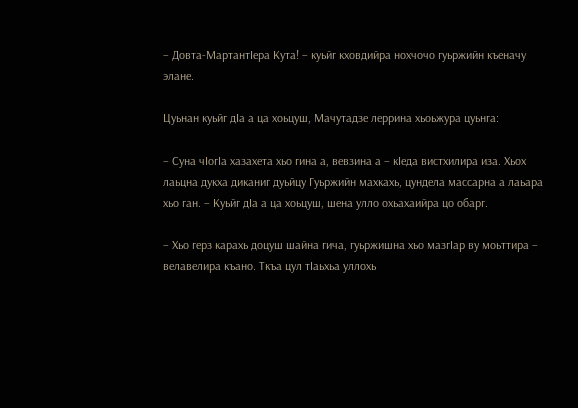– Довта-МартантIера Кута! – куьйг кховдийра нохчочо гуьржийн къеначу элане.

Цуьнан куьйг дIа а ца хоьцуш, Мачутадзе леррина хьоьжура цуьнга:

– Суна чIогIа хазахета хьо гина а, вевзина а – кIеда вистхилира иза. Хьох лаьцна дукха диканиг дуьйцу Гуьржийн махкахь, цундела массарна а лаьара хьо ган. – Куьйг дIа а ца хоьцуш, шена улло охьахаийра цо обарг.

– Хьо герз карахь доцуш шайна гича, гуьржишна хьо мазгIар ву моьттира – велавелира къано. Ткъа цул тIаьхьа уллохь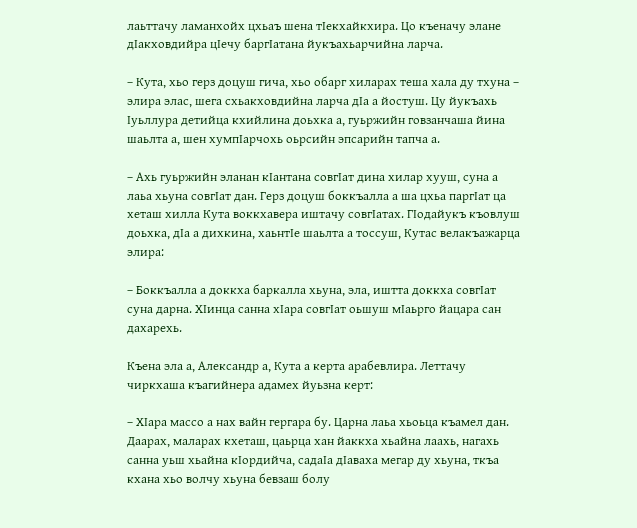лаьттачу ламанхойх цхьаъ шена тIекхайкхира. Цо къеначу элане дIакховдийра цIечу баргIатана йукъахьарчийна ларча.

– Кута, хьо герз доцуш гича, хьо обарг хиларах теша хала ду тхуна – элира элас, шега схьакховдийна ларча дIа а йостуш. Цу йукъахь Iуьллура детийца кхийлина доьхка а, гуьржийн говзанчаша йина шаьлта а, шен хумпIарчохь оьрсийн эпсарийн тапча а.

– Ахь гуьржийн эланан кIантана совгIат дина хилар хууш, суна а лаьа хьуна совгIат дан. Герз доцуш боккъалла а ша цхьа паргIат ца хеташ хилла Кута воккхавера иштачу совгIатах. ГIодайукъ къовлуш доьхка, дIа а дихкина, хаьнтIе шаьлта а тоссуш, Кутас велакъажарца элира:

– Боккъалла а доккха баркалла хьуна, эла, иштта доккха совгIат суна дарна. ХIинца санна хIара совгIат оьшуш мIаьрго йацара сан дахарехь.

Къена эла а, Александр а, Кута а керта арабевлира. Леттачу чиркхаша къагийнера адамех йуьзна керт:

– ХIара массо а нах вайн гергара бу. Царна лаьа хьоьца къамел дан. Даарах, маларах кхеташ, цаьрца хан йаккха хьайна лаахь, нагахь санна уьш хьайна кIордийча, садаIа дIаваха мегар ду хьуна, ткъа кхана хьо волчу хьуна бевзаш болу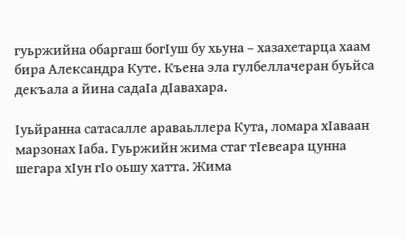гуьржийна обаргаш богIуш бу хьуна – хазахетарца хаам бира Александра Куте. Къена эла гулбеллачеран буьйса декъала а йина садаIа дIавахара.

Iуьйранна сатасалле араваьллера Кута, ломара хIаваан марзонах Iаба. Гуьржийн жима стаг тIевеара цунна шегара хIун гIо оьшу хатта. Жима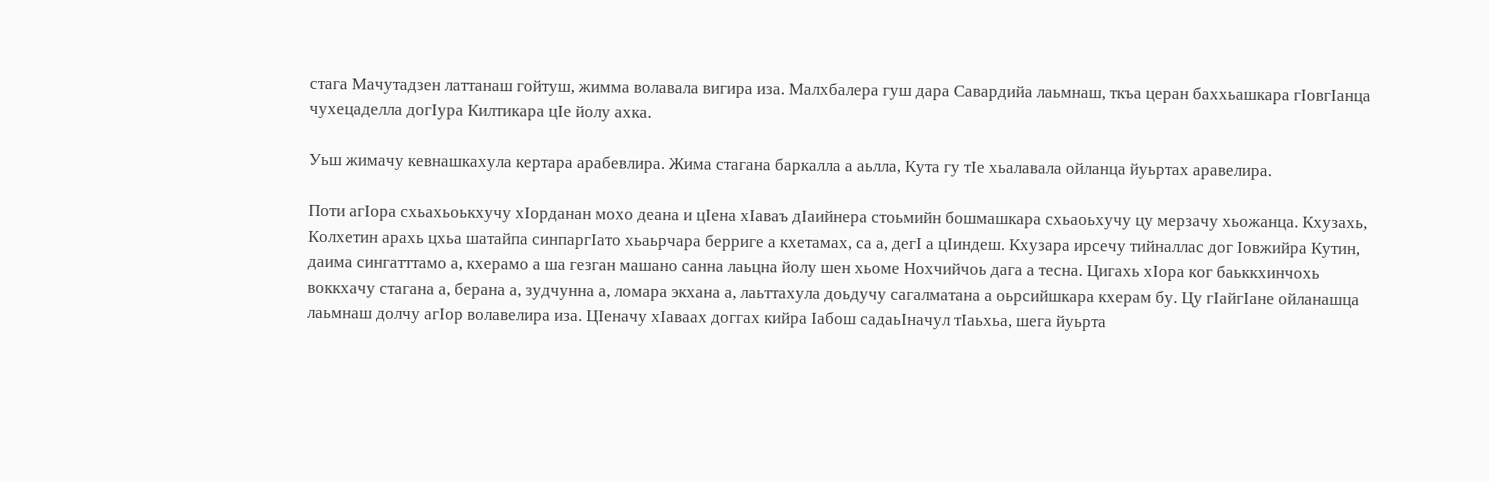стага Мачутадзен латтанаш гойтуш, жимма волавала вигира иза. Малхбалера гуш дара Савардийа лаьмнаш, ткъа церан баххьашкара гIовгIанца чухецаделла догIура Килтикара цIе йолу ахка.

Уьш жимачу кевнашкахула кертара арабевлира. Жима стагана баркалла а аьлла, Кута гу тIе хьалавала ойланца йуьртах аравелира.

Поти агIора схьахьоькхучу хIорданан мохо деана и цIена хIаваъ дIаийнера стоьмийн бошмашкара схьаоьхучу цу мерзачу хьожанца. Кхузахь, Колхетин арахь цхьа шатайпа синпаргIато хьаьрчара берриге а кхетамах, са а, дегI а цIиндеш. Кхузара ирсечу тийналлас дог Iовжийра Кутин, даима сингатттамо а, кхерамо а ша гезган машано санна лаьцна йолу шен хьоме Нохчийчоь дага а тесна. Цигахь хIора ког баьккхинчохь воккхачу стагана а, берана а, зудчунна а, ломара экхана а, лаьттахула доьдучу сагалматана а оьрсийшкара кхерам бу. Цу гIайгIане ойланашца лаьмнаш долчу агIор волавелира иза. ЦIеначу хIаваах доггах кийра Iабош садаьIначул тIаьхьа, шега йуьрта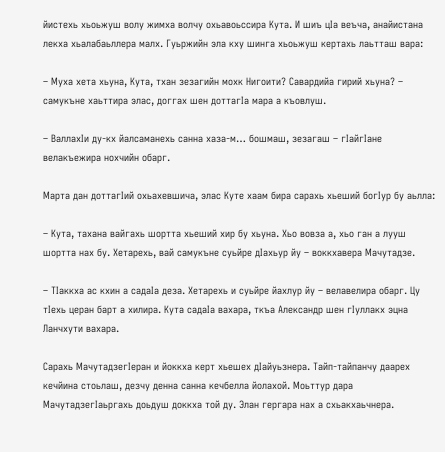йистехь хьоьжуш волу жимха волчу охьавоьссира Кута. И шиъ цIа веъча, анайистана лекха хьалабаьллера малх. Гуьржийн эла кху шинга хьоьжуш кертахь лаьтташ вара:

– Муха хета хьуна, Кута, тхан зезагийн мохк Нигоити? Савардийа гирий хьуна? – самукъне хаьттира элас, доггах шен доттагIа мара а къовлуш.

– ВаллахIи ду-кх йалсаманехь санна хаза-м… бошмаш, зезагаш – гIайгIане велакъежира нохчийн обарг.

Марта дан доттагIий охьахевшича, элас Куте хаам бира сарахь хьеший богIур бу аьлла:

– Кута, тахана вайгахь шортта хьеший хир бу хьуна. Хьо вовза а, хьо ган а лууш шортта нах бу. Хетарехь, вай самукъне суьйре дIахьур йу – воккхавера Мачутадзе.

– ТIаккха ас кхин а садаIа деза. Хетарехь и суьйре йахлур йу – велавелира обарг. Цу тIехь церан барт а хилира. Кута садаIа вахара, ткъа Александр шен гIуллакх эцна Ланчхути вахара.

Сарахь МачутадзегIеран и йоккха керт хьешех дIайуьзнера. Тайп-тайпанчу даарех кечйина стоьлаш, дезчу денна санна кечбелла йолахой. Моьттур дара МачутадзегIаьргахь доьдуш доккха той ду. Элан гергара нах а схьакхаьчнера.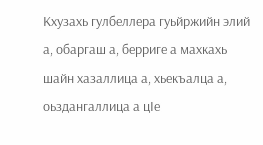Кхузахь гулбеллера гуьйржийн элий а, обаргаш а, берриге а махкахь шайн хазаллица а, хьекъалца а, оьздангаллица а цIе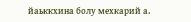йаьккхина болу мехкарий а.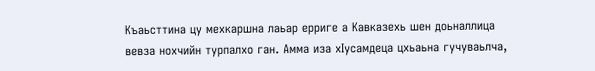Къаьсттина цу мехкаршна лаьар ерриге а Кавказехь шен доьналлица вевза нохчийн турпалхо ган. Амма иза хIусамдеца цхьаьна гучуваьлча,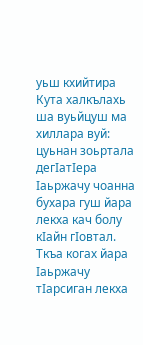уьш кхийтира Кута халкълахь ша вуьйцуш ма хиллара вуй: цуьнан зоьртала дегIатIера Iаьржачу чоанна бухара гуш йара лекха кач болу кIайн гIовтал. Ткъа когах йара Iаьржачу тIарсиган лекха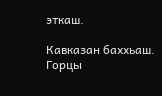эткаш.

Кавказан баххьаш. Горцы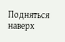Подняться наверх